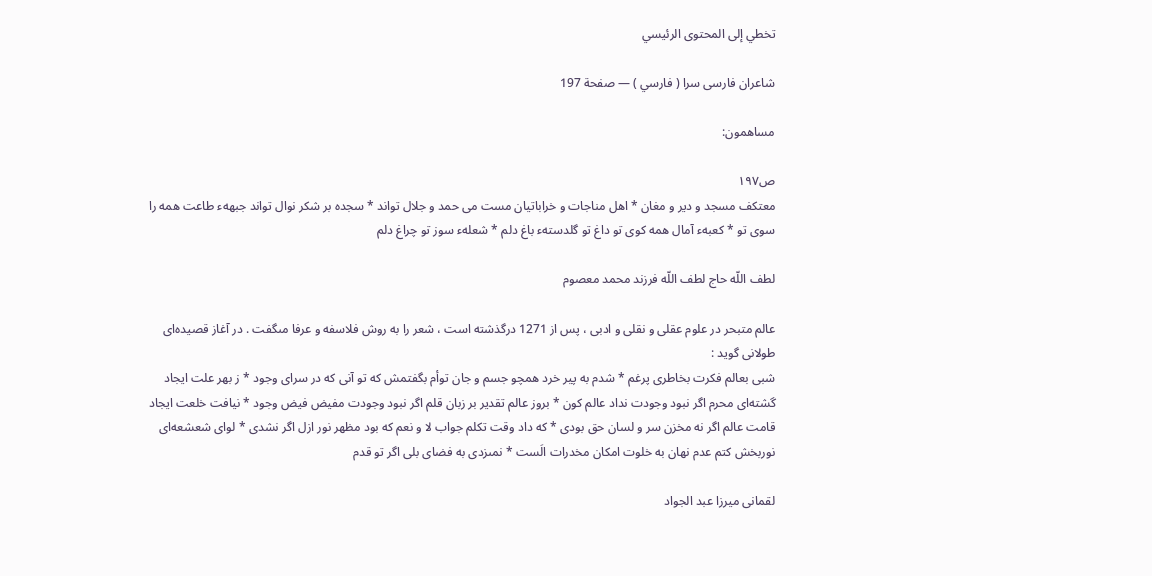تخطي إلى المحتوى الرئيسي

شاعران فارسى سرا ( فارسي ) — صفحة 197

مساهمون:

ص١٩٧
معتكف مسجد و دير و مغان * اهل مناجات و خراباتيان مست مى حمد و جلال تواند * سجده بر شكر نوال تواند جبههء طاعت همه را سوى تو * كعبهء آمال همه كوى تو داغ تو گلدستهء باغ دلم * شعلهء سوز تو چراغ دلم

لطف اللّه حاج لطف اللّه فرزند محمد معصوم

عالم متبحر در علوم عقلى و نقلى و ادبى ، پس از 1271 درگذشته است ، شعر را به روش فلاسفه و عرفا مىگفت . در آغاز قصيده‌اى طولانى گويد :
شبى بعالم فكرت بخاطرى پرغم * شدم به پير خرد همچو جسم و جان توأم بگفتمش كه تو آنى كه در سراى وجود * ز بهر علت ايجاد گشته‌اى محرم اگر نبود وجودت نداد عالم كون * بروز عالم تقدير بر زبان قلم اگر نبود وجودت مفيض فيض وجود * نيافت خلعت ايجاد قامت عالم اگر نه مخزن سر و لسان حق بودى * كه داد وقت تكلم جواب لا و نعم كه بود مظهر نور ازل اگر نشدى * لواى شعشعه‌اى نوربخش كتم عدم نهان به خلوت امكان مخدرات الَست * نمىزدى به فضاى بلى اگر تو قدم

لقمانى ميرزا عبد الجواد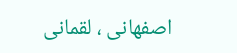اصفهانى ، لقمانى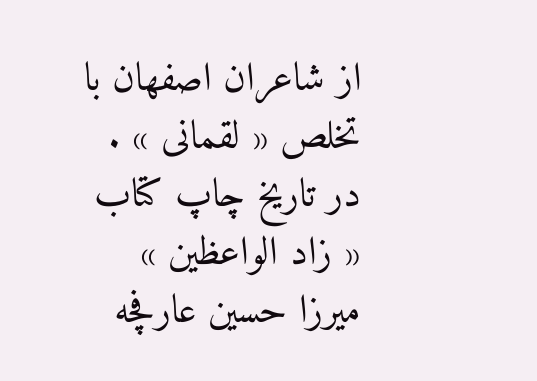از شاعران اصفهان با تخلص « لقمانى » . در تاريخ چاپ كتاب « زاد الواعظين » ميرزا حسين عارفچه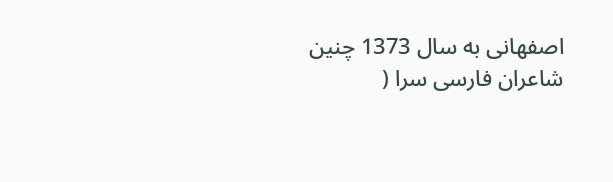اصفهانى به سال 1373 چنين
شاعران فارسى سرا (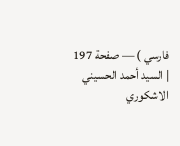فارسي ) — صفحة 197 | السيد أحمد الحسيني الاشكوري